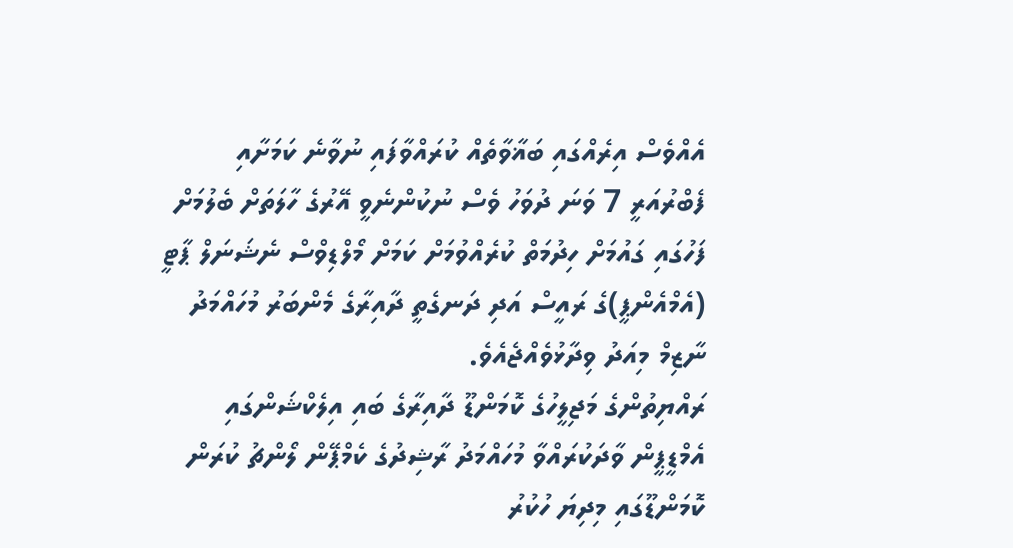އެއްވެސް އިރެއްގައި ބަޣާވާތެއް ކުރައްވާފައި ނުވާނެ ކަމަށާއި ފެބްރުއަރީ 7 ވަނަ ދުވަހު ވެސް ނުކުންނެވީ އޭރުގެ ހާލަތަށް ބެލުމަށް ފަހުގައި ގައުމަށް ހިދުމަތް ކުރެއްވުމަށް ކަމަށް މޯލްޑިވްސް ނެޝަނަލް ޕާޓީ (އެމްއެންޕީ)ގެ ރައީސް އަދި ދަނގެތީ ދާއިރާގެ މެންބަރު މުހައްމަދު ނާޒިމް މިއަދު ވިދާޅުވެއްޖެއެވެ.
ރައްޔިތުންގެ މަޖިލީހުގެ ކޮމަންޑޫ ދާއިރާގެ ބައި އިލެކްޝަންގައި އެމްޑީޕީން ވާދަކުރައްވާ މުހައްމަދު ރާޝިދުގެ ކެމްޕޭން ލޯންޗު ކުރަން ކޮމަންޑޫގައި މިދިޔަ ހުކުރު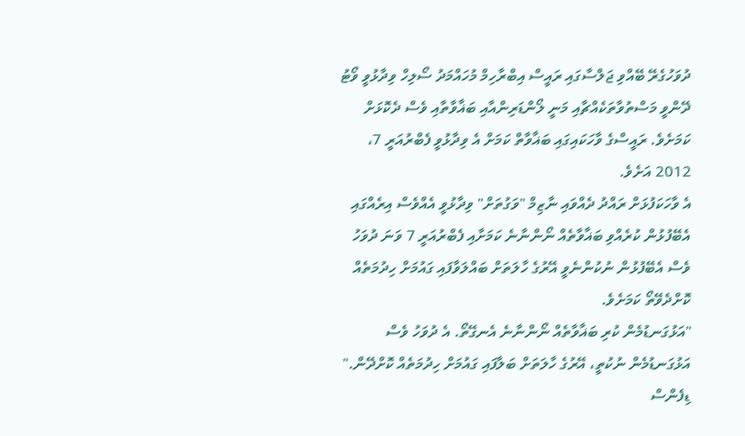ދުވަހުގެރޭ ބޭއްވި ޖަލްސާގައި ރައީސް އިބްރާހިމް މުހައްމަދު ސޯލިހް ވިދާޅުވީ ވޯޓު ދޭންވީ މަސްތުވާތަކެއްޗާއި މަނީ ލޯންޑަރިންއާއި ބަޣާވާތާއި ވެސް ދެކޮޅަށް ކަމަށެވެ. ރައީސްގެ ވާހަކައިގައި ބަޣާވާތް ކަމަށް އެ ވިދާޅުވީ ފެބްރުއަރީ 7، 2012 އަށެވެ.
އެ ވާހަކަފުޅަށް ރައްދު ދެއްވައި ނާޒިމް "ވަގުތަށް" ވިދާޅުވީ އެއްވެސް އިރެއްގައި އެބޭފުޅުން ކުރެއްވި ބަޣާވާތެއް ނޯންނާނެ ކަމަށާއި ފެބްރުއަރީ 7 ވަނަ ދުވަހު ވެސް އެބޭފުޅުން ނުކުންނެވީ އޭރުގެ ހާލަތަށް ބައްލަވާފައި ގައުމަށް ހިދުމަތެއް ކޮށްދެވޭތޯ ކަމަށެވެ.
"އަޅުގަނޑުމެން ކުރި ބަޣާވާތެއް ނޯންނާނެ އެނގޭތޯ. އެ ދުވަހު ވެސް އަޅުގަނޑުމެން ނުކުތީ، އޭރުގެ ހާލަތަށް ބަލާފައި ގައުމަށް ހިދުމަތެއް ކޮށްދޭން." ޑިފެންސް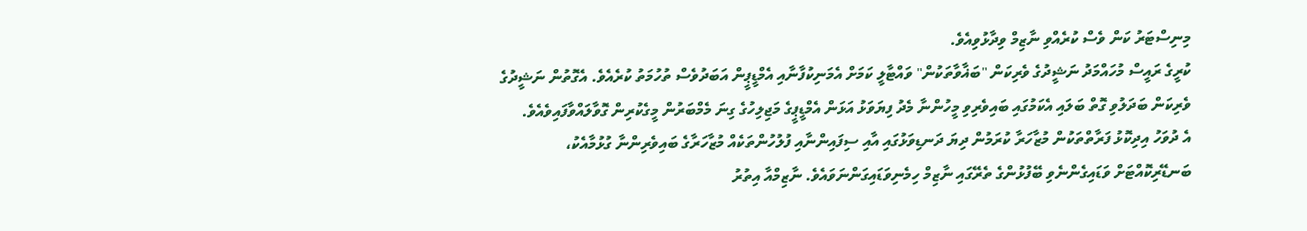މިނިސްޓަރު ކަން ވެސް ކުރެއްވި ނާޒިމް ވިދާޅުވިއެވެ.
ކުރީގެ ރައީސް މުހައްމަދު ނަޝީދުގެ ވެރިކަން "ބަޣާވާތަކުން" ވައްޓާލީ ކަމަށް އެމަނިކުފާނާއި އެމްޑީޕީން އަބަދުވެސް ތުހުމަތު ކުރެއެވެ. އެގޮތުން ނަޝީދުގެ ވެރިކަން ބަދަލުވި ގޮތް ބަލައި އެކަމުގައި ބައިވެރިވި މީހުންނާ މެދު ފިޔަވަޅު އަޅަން އެމްޑީޕީގެ މަޖިލިހުގެ ގިނަ މެމްބަރުން މީގެކުރިން ގޮވާލައްވާފައިވެއެވެ.
އެ ދުވަހު އިދިކޮޅު ފަރާތްތަކުން މުޒާހަރާ ކުރަމުން ދިޔަ ދަނޑިވަޅުގައި އާއި ސިފައިންނާއި ފުލުހުންތަކެއް މުޒާހަރާގެ ބައިވެރިންނާ ގުޅުމާއެކު، ބަނޑޭރިކޮއްޓަށް ވަޑައިގެންނެވި ބޭފުޅުންގެ ތެރޭގައި ނާޒިމް ހިމެނިވަޑައިގަންނަވައެވެ. ނާޒިމްއާ އިތުރު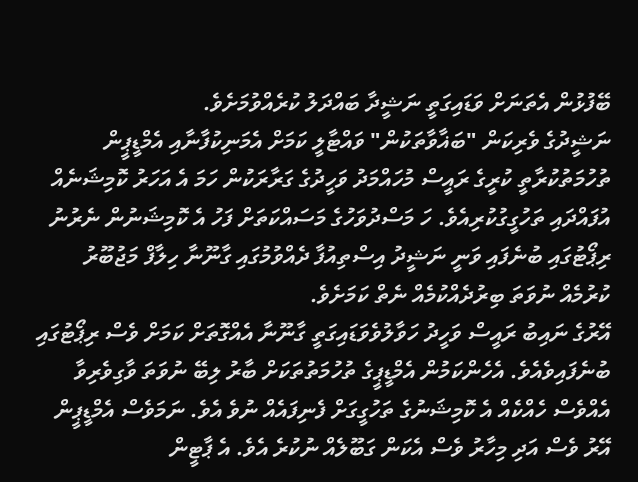ބޭފުޅުން އެތަނަށް ވަޑައިގަތީ ނަޝީދާ ބައްދަލު ކުރެއްވުމަށެވެ.
ނަޝީދުގެ ވެރިކަން "ބަޣާވާތަކުން" ވައްޓާލީ ކަމަށް އެމަނިކުފާނާއި އެމްޑީޕީން ތުހުމަތުކުރާތީ ކުރީގެ ރައީސް މުހައްމަދު ވަހީދުގެ ގަރާރަކުން ހަމަ އެ އަހަރު ކޮމިޝަނެއް އުފައްދައި ތަހުގީގުކުރިއެވެ. ހަ މަސްދުވަހުގެ މަސައްކަތަށް ފަހު އެ ކޮމިޝަނުން ނެރުނު ރިޕޯޓުގައި ބުނެފައި ވަނީ ނަޝީދު އިސްތިއުފާ ދެއްވުމުގައި ގާނޫނާ ހިލާފް މަޖުބޫރު ކުރުމެއް ނުވަތަ ބިރުދެއްކުމެއް ނެތް ކަމަށެވެ.
އޭރުގެ ނައިބު ރައީސް ވަހީދު ހަވާލުވެވަޑައިގަތީ ގާނޫނާ އެއްގޮތަށް ކަމަށް ވެސް ރިޕޯޓުގައި ބުނެފައިވެއެވެ. އެހެންކަމުން އެމްޑީޕީގެ ތުހުމަތުތަކަށް ބާރު ލިބޭ ނުވަތަ ވާގިވެރިވާ އެއްވެސް ހެއްކެއް އެ ކޮމިޝަނުގެ ތަހުގީގަށް ފެނިފައެއް ނުވެ އެވެ. ނަމަވެސް އެމްޑީޕީން އޭރު ވެސް އަދި މިހާރު ވެސް އެކަން ގަބޫލެއް ނުކުރެ އެވެ. އެ ޕާޓީން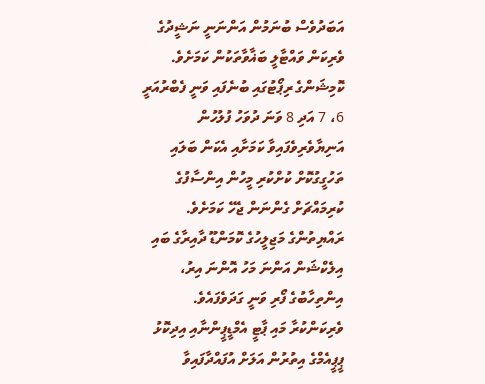އަބަދުވެސް ބުނަމުން އަންނަނީ ނަޝީދުގެ ވެރިކަން ވައްޓާލީ ބަޣާވާތަކުން ކަމަށެވެ.
ކޮމިޝަންގެ ރިޕޯޓުގައި ބުނެފައި ވަނީ ފެބްރުއަރީ 6، 7 އަދި 8 ވަނަ ދުވަހު ފުލުހުން އަނިޔާވެރިވެފައިވާ ކަމަށާއި އެކަން ބަލައި ތަހުގީގުކޮށް ކުށްކުރި މީހުން އިންސާފުގެ ކުރިމައްޗަށް ގެންނަން ޖެހޭ ކަމަށެވެ.
ރައްޔިތުންގެ މަޖިލީހުގެ ކޮމަންޑޫ ދާއިރާގެ ބައި އިލެކްޝަން އަންނަ މަހު އޮންނަ އިރު، އިންތިހާބުގެ ފޯރި ވަނީ ގަދަވެފައެވެ. ވެރިކަންކުރާ މައި ޕާޓީ އެމްޑީޕީންނާއި އިދިކޮޅު ޕީޕީއެމްގެ އިތުރުން އަލަށް އުފައްދާފައިވާ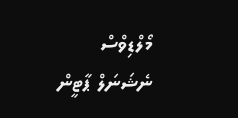މޯލްޑިވްސް ނެޝަނަލް ޕާޓީން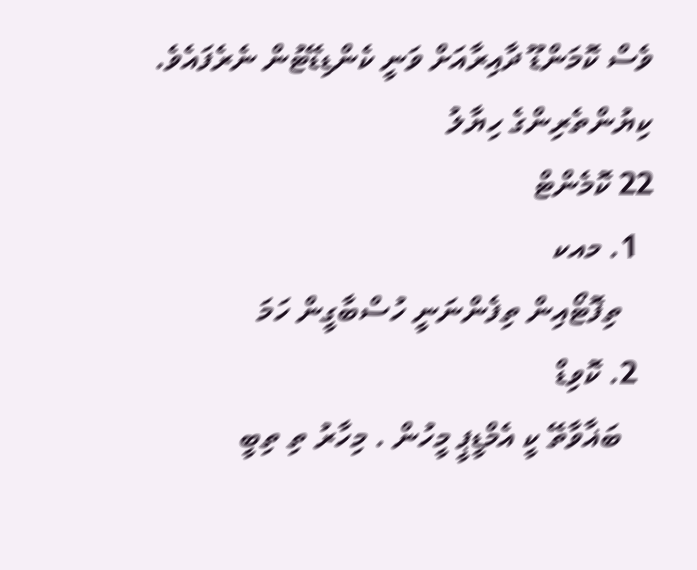ވެސް ކޮމަންޑޫ ދާއިރާއަށް ވަނީ ކެންޑިޑޭޓުން ނެރެފައެވެ.
ކިޔުންތެރިންގެ ހިޔާލު
22 ކޮމެންޓް
  1. މއކ
    ތިފޮޓޯއިން ތިފެންނަނީ ހުސްބާގީން ހަމަ
  2. ކޮވިޑް
    ބަޣާވާތޭ ކީ އެމްޑީޕީ މީހުން . މިހާރު ތި ތިބީ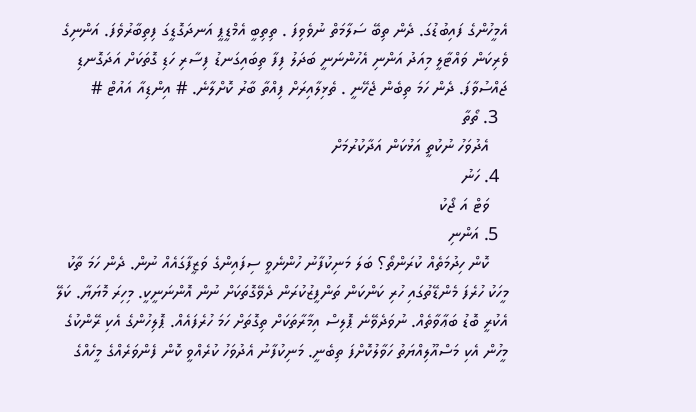އެމީހުންގެ ފައިބުޑުގަ. ދެން ތިބޭ ސަލާމަތް ނުވެވިފަ . ތިތިބީ އެމްޑީޕީ އަނދަގޮޑީގަ ފިތިބާރުވެފަ. އަންނިގެ ވެރިކަން ވައްޓާލީ މިއަދު އަންނި އެހުންނަނީ ބަދަލު ފިފާ ތިބައިގަނޑު ފިސާރި ހަޑި ގޮތަކަށް އަދަގޮނޑި ޖައްސުވާފަ. ދެން ހަމަ ތިބެން ޖެހޭނީ . ތެޅިލާއިރަށް ފިއްތާ ބާރު ކޮށްލާނެ. # އިންޑިއާ އައުޓް #
  3. ތޯތާ
    އެދުވަހު ނުކުތީ އަޅުކަން އަދާކުރުމަށް
  4. ހަނު
    ވަޓް އަ ޖޯކު
  5. އަންނި
    ކޮން ހިދުމަތެއް ކުރަންތޯ؟ ބަލަ މަނިކުފާނު ހުންނެވީ ސިފައިންގެ ވަޒީފާގައެއް ނުން. ދެން ހަމަ ތާކު މީހަކު ހުރެފަ މެންޑޭތުގައި ހުރި ކަންކަން ތަންފީޒުކުރަން ދެވޭގޮތަކަށް ނުން އޮންނަނީކީ. މިހިރަ މޮޔަޔާ. ކަލޭ އެކުރީ ބޮޑު ބަޢާވާތެއް. ނުވަދެވޭނެ ޕޮލިސް އިމާރާތަކަށް ތިގޮތަށް ހަމަ ހުރެފައެއް. ޕޮލިހުންގެ އެކި ރޭންކުގެ މީހުން އެކި މަސްއޫލިއްޔަތު ހަވާލުކޮށްފަ ތިބެނީ. މަނިކުފާނު އެދުވަހު ކުރެއްވީ ކޮން ފެންވަރެއްގެ މީހެއްގެ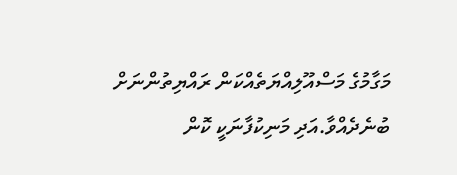މަގާމުގެ މަސްއޫލިއްޔަތެއްކަން ރައްޔިތުންނަށް ބުނެދެއްވާ.އަދި މަނިކުފާނަކީ ކޮން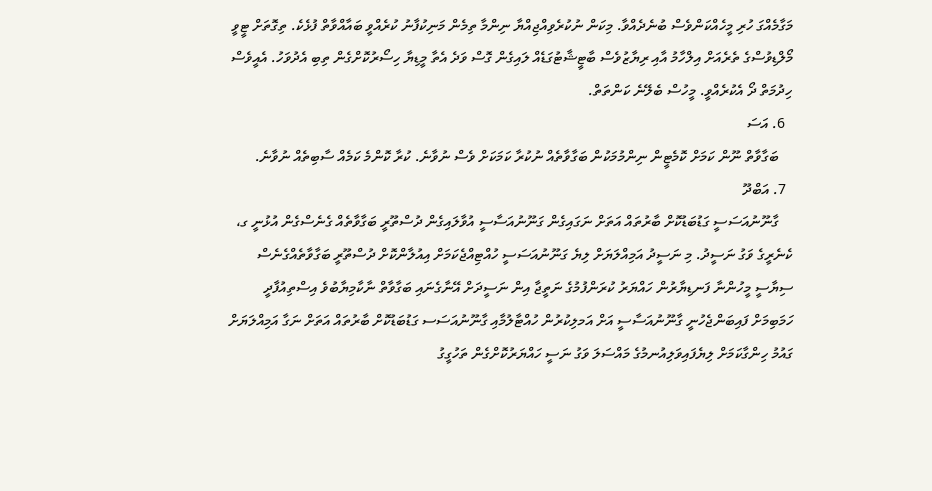މަގާމެއްގަ ހުރި މީހެއްކަންވެސް ބުނެދެއްވާ. މިކަން ނުކުރެވިއްޖިއްޔާ ނިންމާ ތިމެން މަނިކުފާނު ކުރެއްވީ ބައާއްވާތް ފުޅެކެ. ތިގޮތަށް ޓީވީ މޯލްޑިވުސްގެ ތެރެއަށް އިލްހާމު އާއި ރިޔާޒުވެސް ބާޓީޝާޓުގަޑެއް ލައިގެން ގޮސް ވަދެ އެތާ މީޑިޔާ ހިސޯރުކޮށްގެން ތިބި އެދުވަހު. އެއީވެސް ހިދުމަތް ދޯ އެކުރެއްވީ. މީހުސް ބެލޭނެ ކަންތަތް.
  6. އަސަ
    ބަގާވާތް ނޫން ކަމަށް ކޮމެޓީން ނިންމުމަކުން ބަގާވާތެއް ނުކުރާ ކަމަކަށް ވެސް ނުވާނެ. ކުރާ ކޮންމެ ކަމެއް ސާބިތެއް ނުވާނެ.
  7. އަބްދޫ
    ގާނޫނުއަސަސީ ގަޑުބަޑުކޮށް ބާރުތައް އަތަށް ނަގައިގެން ގަނޫނުއަސާސީ އުވާލައިގެން ދުސްތޫރީ ބަގާވާތެއް ގެނެސްގެން އުޅުނީ ގ، ކެނެރީގެ ވަގު ނަސީދު. މި ނަސީދު އަމިއްލަޔަށް ލިޔެ ގަނޫނުއަސަސީ ހުއްޓިއްޖެކަމަށް އިއުލާންކޮށް ދުސްތޫރީ ބަގާވާތެއްގެނެސް ސިޔާސީ މީހުންނާ ފަނޑިޔާރުން ހައްޔަރު ކުރަންފުމުގެ ނަތީޖާ އިން ނަސީދަށް އޭނާގެނައި ބަގާވާތް ނާކާމިޔާބުވެ އިސްތިއުފާދީ ހަމަބިމަށް ފައިބަންޖެހުނީ ގާނޫނުއަސާސީ އަށް އަމލިކުރުން ހުއްޓާލުމާއި ގާނޫނުއަސަސ ގަޑުބަޑުކޮށް ބާރުތައް އަތަށް ނަގާ އަމިއްލަޔަށް ގައުމު ހިންގާކަމަށް ލިޔެފައިވަލިއުނމުގެ މައްސަލަ ވަގު ނަސީ ހައްޔަރުކޮށްގެން ތަހުގީގު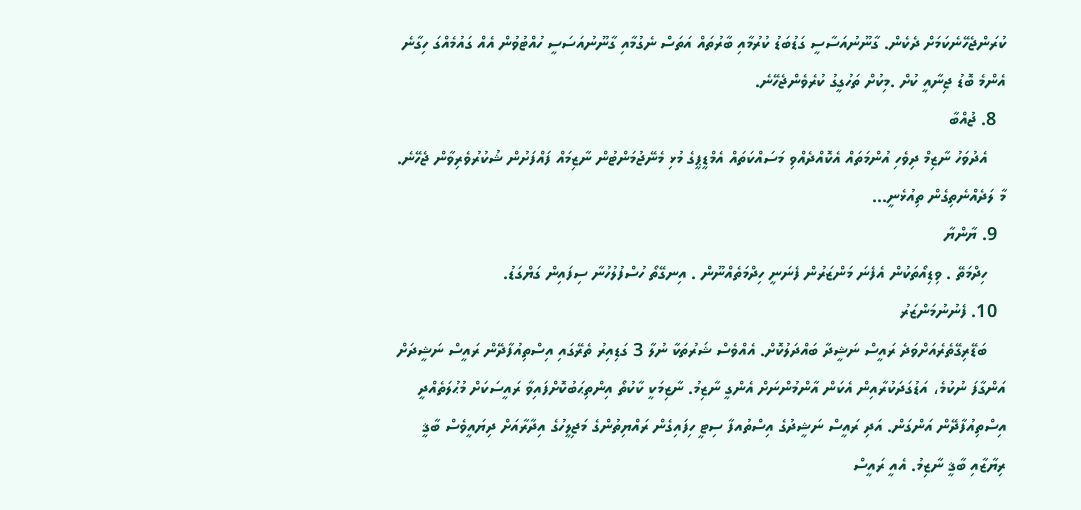ކުރަންޖެހޭނެކަމަށް ދެކެން. ގާނޫނުއަސާސީ ގަޑުބަޑު ކުރުމާއި ބާރުތައް އަތަސް ނެގުމާއި ގާނޫނުއަސަސީ ހުއްޓުވުން އެއް ގައުމެއްގަ ހިގާނެ އެންމެ ބޮޑު ޖިނާއީ ކުށް .މިކުށް ތަހުގީގު ކުރެވެންޖެހޭނެ.
  8. ޖުއްބާ
    އެދުވަހު ނާޒިމް ދިވެހި އުންމަތައް އެކޮއްދެއްވި މަސައްކަތައް އެމްޑީޕީގެ މުޅި މެނޭޖުމަންޓުން ނާޒިމައް ފައްފަށުން ޝުކުރުވެރިވާން ޖެހޭނެ. މާ ލަދެއްނެތިގެން ތިއުޅެނީ...
  9. ޔާންޔާ
    ހިދްމަތޭ . ވިޑިއޯތަކުން އެފެނަ މަންޒަރުން ފެނަނީ ހިދްމަތެއްނޫން . އިނގޭތޯ ހުސްފުލުހުނާ ސިފައިން ގަޔްގަޑު.
  10. ފެނުނުމަންޒަރު
    ބަޑޭރިގޭތެރެއަށްވަދެ ރައީސް ނަޝީދާ ބައްދަލުކޮށް. އެއްވެސް ޝަރުތަކާ ނުލާ 3 ގަޑިއިރު ތެރޭގައި އިސްތިއުފާދޭން ރައީސް ނަޝީދަށް އަންގާފަ ނުކުމެ، އަޑުގަދަކުރާއިން އެކަން އާންމުންނަށް އެންގީ ނާޒިމު. ނާޒިމަކީ ކާކުތޯ އިންތިޙަބުކޮށްފައިވާ ރައީސަކަށް މުޙުލަތެއްދީ އިސްތިއުފާދޭން އަންގަން. އަދި ރައީސް ނަޝީދުގެ އިސްތުއފާ ސިޓީ ހިފައިގެން ރައްޔިތުންގެ މަޖިލީހުގެ އިދާރާއަށް ދިޔައީވެސް ބާޤީ ރިޔާޒާއި ބާޤީ ނާޒިމު. އެއީ ރައީސް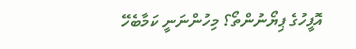އޮފީހުގެ ޕިޔޯނުންތޯ؟ މިހުންނަނީ ކަމާބެހޭ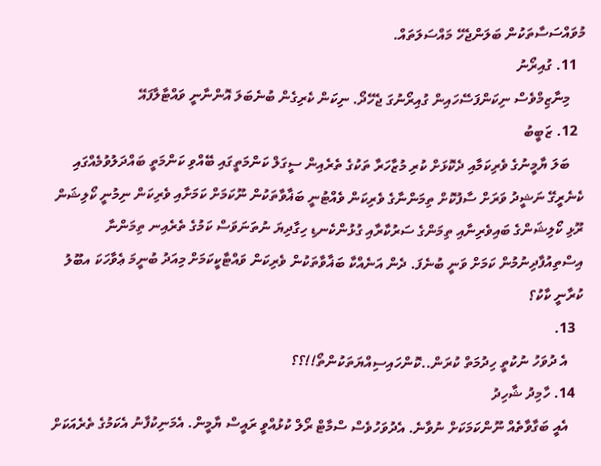މުވައްސަސާތަކުން ބަލަންޖެހޭ މައްސަލަތައް.
  11. ގުއިރޯނު
    މިނާޒިމްވެސް ނިކަންފަސޭހައިން ގުއިރޯނުގަ ޖެހޭދޯ. ނިކަން ކެރިގެން ބުނެބަލަ އޮންނާނީ ވައްޓާލާފައޭ
  12. ޒަބީބު
    ބަލަ ޔާމީނުގެ ވެރިކަމާއި ދެކޮޅަށް ކުރި މުޒާހަރާ ތަކުގެ ތެރެއިން ސީގަލް ކަންމަތީގައި ބޭއްވި ކަންމަތީ ބައްދަލުވުމެއްގައި ކެނެރީގޭ ނަޝީދު ވަރަށް ސާފުކޮށް ތިމަންނާގެ ވެރިކަން ވެއްޓުނީ ބަޣާވާތަކުން ނޫކަމަށް ކަމަށާއި ވެރިކަން ނިމުނީ ކޯލިޝަން ރޫޅި ކޯލިޝަންގެ ބައިވެރިނާއި ތިމަންގެ ސަރުކާރާއި ގުޅުންކެނޑި ހިގާދިޔަ ނުތަނަވަސް ކަމުގެ ތެރެއިނ ތިމަންނާ އިސްތިއުފާދިނުމުން ކަމަށް ވަނީ ބުނެފަ. ދެން އަނެއްކާ ބަޣާވާތަކުން ވެރިކަން ވައްޓާކީކަމަށް މިއަދު ބުނީމަ ޢެވާހަކަ އބޫލު ކުރާނީ ކާކު؟
  13.
    އެ ދުވަހު ނުކުތީ ހިދުމަތް ކުރަން..ކޮންހައިސިއްޔަތަކުންތޯ!!؟؟
  14. ހާމިދު ޝާހިދު
    އެއީ ބަގާވާތެއް ނޫންކަމަކަށް ނުވާނެ. އެދުވަހުވެސް ސްމާޓް ރޯލް ކުޅުއްވީ ރައީސް ޔާމީން. އެމަނިކުފާނު އެކަމުގެ ތެރެއަކަށް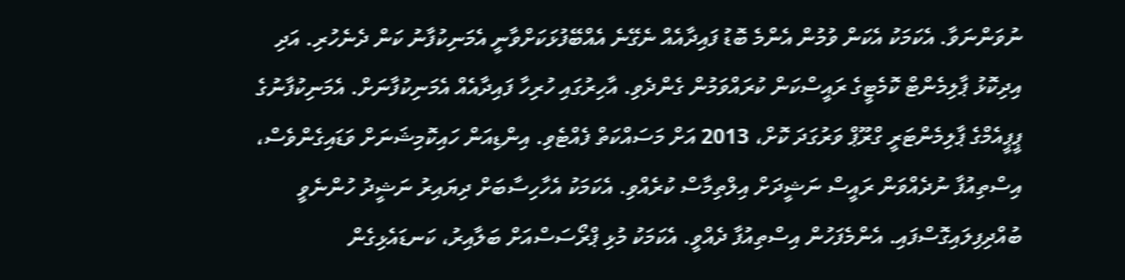ނުވަންނަވާ. އެކަމަކު އެކަން ވުމުން އެންމެ ބޮޑު ފައިދާއެއް ނެގޭނެ އެއްބޭފުޅަކަށްވާނީ އެމަނިކުފާނު ކަން ދެނެހުރި. އަދި އިދިކޮޅު ޕާލިމެންޓް ކޮމެޓީގެ ރައީސްކަން ކުރައްވަމުން ގެންދެވި. އާހިރުގައި ހުރިހާ ފައިދާއެއް އެމަނިކުފާނަށް. އެމަނިކުފާނުގެ ޕީޕީއެމްގެ ޕާލިމެންޓަރީ ގްރޫޕް ވަރުގަދަ ކޮށް، 2013 އަށް މަސައްކަތް ފެއްޓެވި. އިންޑިއަން ހައިކޮމިޝަނަށް ވަޑައިގެންވެސް، އިސްތިއުފާ ނުދެއްވަން ރައީސް ނަޝީދަށް އިލްތިމާސް ކުރެއްވި. އެކަމަކު އެހާހިސާބަށް ދިޔައިރު ނަޝީދު ހުންނެވީ ބުއްދިފިލައިގޮސްފައި. އެންމެފަހުން އިސްތިއުފާ ދެއްވީ. އެކަމަކު މުޅި ޕްރޯސަސްއަށް ބަލާއިރު، ކަނޑައެޅިގެން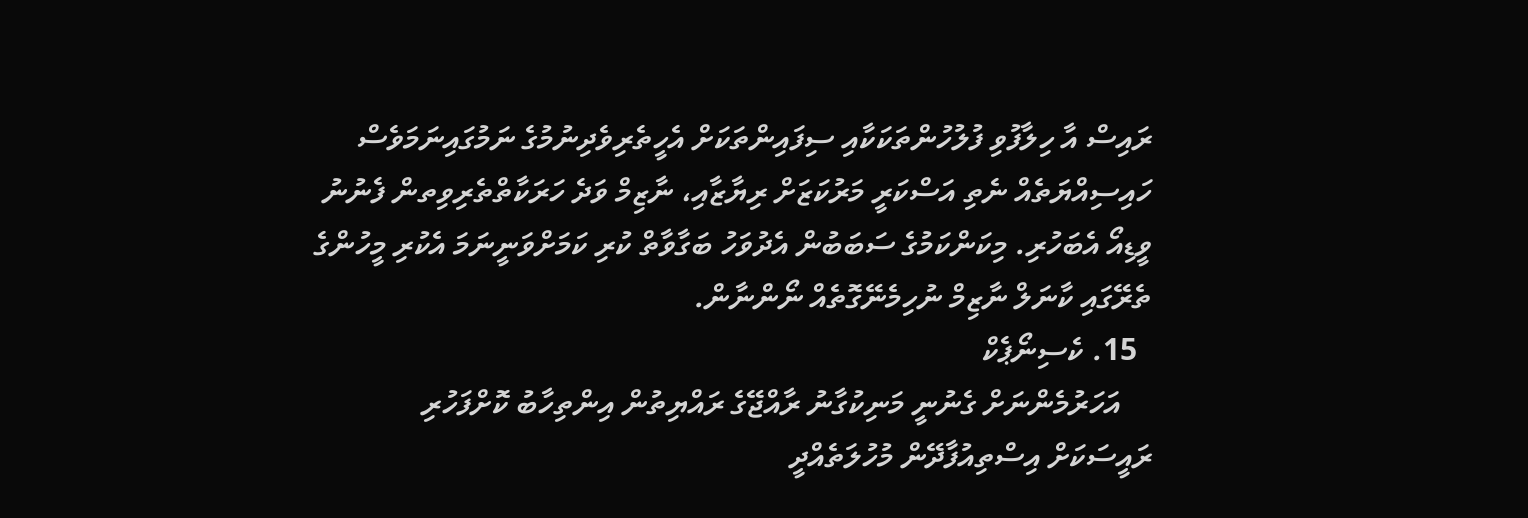ރައިސް އާ ހިލާފުވި ފުލުހުންތަކަކާއި ސިފައިންތަކަށް އެހީތެރިވެދިނުމުގެ ނަމުގައިނަމަވެސް ހައިސިއްޔަތެއް ނެތި އަސްކަރީ މަރުކަޒަށް ރިޔާޒާއި، ނާޒިމް ވަދެ ހަރަކާތްތެރިވިތން ފެނުނު ވީޑިއޯ އެބަހުރި. މިކަންކަމުގެ ސަބަބުން އެދުވަހު ބަގާވާތް ކުރި ކަމަށްވަނީނަމަ އެކުރި މީހުންގެ ތެރޭގައި ކާނަލް ނާޒިމް ނުހިމެނޭގޮތެއް ނޯންނާން.
  15. ކެސިނޯޕެކް
    އަހަރުމެންނަށް ގެނުނީ މަނިކުގާނު ރާއްޖޭގެ ރައްޔިތުން އިންތިހާބު ކޮށްފަހުރި ރައީސަކަށް އިސްތިއުފާދޭން މުހުލަތެއްދީ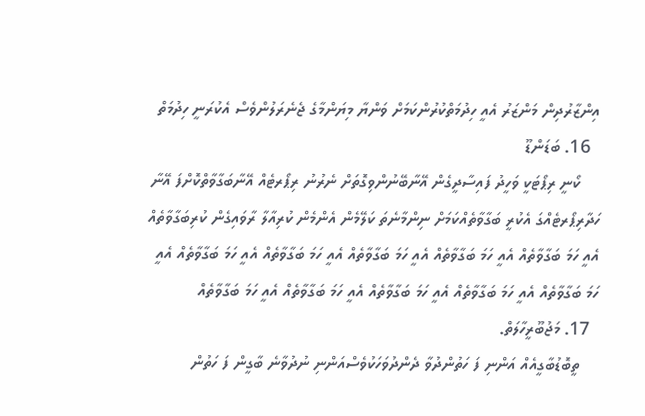އިންޒާރުދިން މަންޒަރު އެއީ ހިދުމަތްކުރުންކަމަށް ވަންޔާ މިޔަންމާގެ ޖެނެރަލުންވެސް އެކުރަނީ ހިދުމަތް
  16. ބަޑަންޑޫ
    ކޯނީ ރިޕޯޓަކީ ވަހީދު ފައިސާދީގެން އޭނާބޭނުންވިގޮތަށް ނެރުނު ރިޕޯރޓެއް އޭނާބަގާވާތްކޮށްފަ އޭނާ ހަދާރިޕޯރޓެއްގަ އެކުރީ ބަގާވާތެއްކަމަށް ނިންމާނެތަ ކަލޭމެން އެންމެން ކުރިއާލާ ރާވައިގެން ކުރިބަގާވާތެއް އެއީ ހަމަ ބަގާވާތެއް އެއީ ހަމަ ބަގާވާތެއް އެއީ ހަމަ ބަގާވާތެއް އެއީ ހަމަ ބަގާވާތެއް އެއީ ހަމަ ބަގާވާތެއް އެއީ ހަމަ ބަގާވާތެއް އެއީ ހަމަ ބަގާވާތެއް އެއީ ހަމަ ބަގާވާތެއް އެއީ ހަމަ ބަގާވާތެއް އެއީ ހަމަ ބަގާވާތެއް
  17. މަޖުބޫރީހާލަތް.
    ތީބޮޑުބާގީއެއް އަންނި ފަ ހަތުންދުވާ ދެންދުވަހަކުވެސްއަންނި ނުދުވާނެ ބާގީން ފަ ހަތުން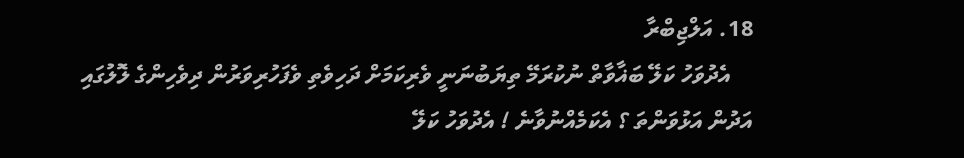18. އަލްޖިބްރާ
    އެދުވަހު ކަލޭ ބަޣާވާތް ނުކުރަމޭ ތިޔަބުނަނީ ވެރިކަމަށް ދަހިވެތި ވެފަހުރިވަރުން ދިވެހިންގެ ލޮލުގައި އަދުން އަޅުވަންތަ ؟ އެކަމެއްނުވާނެ ! އެދުވަހު ކަލޭ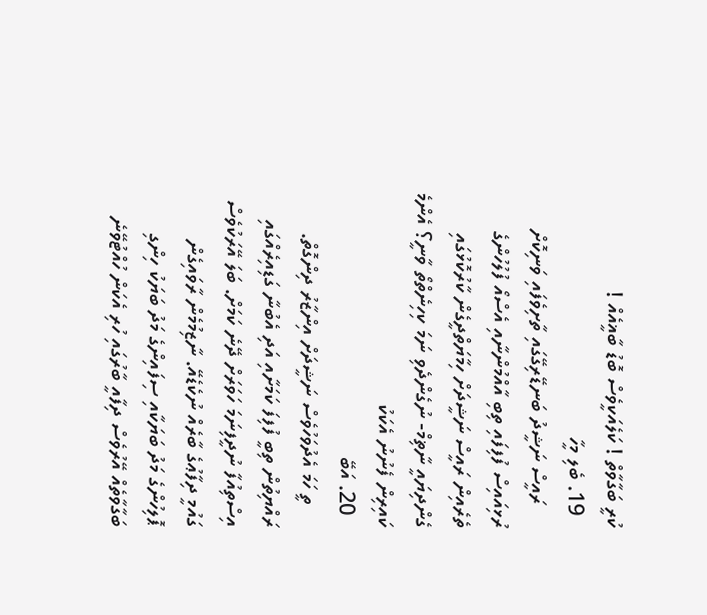ކުރީ ބަގާވާތް ! ކަލެއަކީވެސް ބޮޑު ބާޣީއެއް !
  19. ބެލި މީހާ
    ރައީސް ނަޝީދު ބަނޑޭރިގޭގައި ތާށިވެފައި ވަނިކޮށް ރުޅިއައިސް ފުފިފައި ތިބި އާއްމުންނާއި އެސްއޯ ފުލުހުންގެ ތެރެއިން ރައީސް ނަޝީދަށް ހިމާޔަތްދީގެން ކާރުކޮޅުގައި ގެންދިޔައީ ނާޡިމް- ނުގެންދެވި ނަމަ ކިހިނެތްތޯ ވާނީ؟ އެންމެ ކައިރިން ފެނުނު އެކަކު
  20. އަބޭ
    ތީ ހަމަ އެދުވަހުވެސް ނަޝީދަށް އިންޒާރު ދިންގޮތް. ރައްޔިތުން ތިބީ ފުފިފަ ކަމަށާއި އަދި އެބުނާ ގަޑިއިރެއްގައި އިސްތިއުފާ ނުދީފިނަމަ ހަވަރަށް ދޭނެ ކަމަށް. ބަލަ އޭރަކުވެސް ގައުމީ ދިފާޢުގެ ބާރެއް ނުކެޑެއޭ. ނާޒިމުމެން ރާވައިގެން ޕޮލިހުންގެ މަދު ބަޔަކާއި ސިފައިންގެ މަދު ބަޔަކު ހިންގި ބަގާވާތެއް އޭރުވެސް ދިފާއީ ބާރުގައި ހުރި އެކަން ހުއްޓުވޭނެ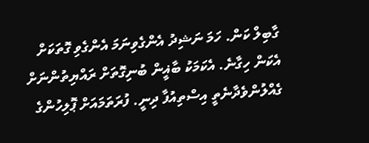ގާބިލް ކަން. ހަމަ ނަޝިދު އެންގެވިނަމަ އެންގެވި ގޮތަކަށް އެކަން ހިގާނެ. އެކަމަކު ބާޣީން ބުނިގޮތަށް ރައްޔިތުންނަށް ގެއްލުންވެދާނެތީ އިސްތިއުފާ ދިނީ. ފުރަތަމައަށް ޕޮލިހުންގެ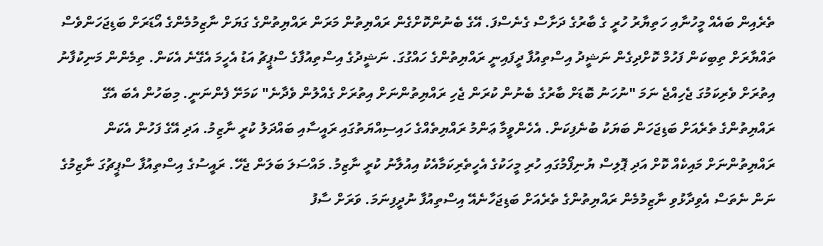ތެރެއިން ބައެއް މީހުނާއި ހަތިޔާރު ހުރީ ގެ ބާރުގެ ދަށާސް ގެނެސްފަ. އޭގެ ބެނުންކޮށްގެން ރައްޔިތުން މަރަން ރައްޔިތުންގެ ގަޔަށް ނާޒިމުމެންގެ އޯޑަރަށް ބަޑިޖަހަންވެސް ތައްޔާރަށް ތިބިކަން ފަހުމް ކޮށްދިގެން ނަޝީދު އިސްތިއުފާ ދީފައިނީ ރައްޔިތުންގެ ހައްގުގަ. ނަޝީދުގެ އިސްތިއުފާގެ ސްޕީޗު އަޑު އެހީމަ އެގޭނެ އެކަން. ތިމެންން މަނިކުފާނު އިތުރަށް ވެރިކަމުގަ ޖެހިއްޖެ ނަމަ "ނުހަނު ބޮޑަށް ބާރުގެ ބެނުން ކުރަން ޖެހި ރައްޔިތުންނަށް އިތުރަށް ގެއްލުން ވެދާނެ" ކަމަށޭ ފެންނަނީ. މިބަހުން އެބަ އެގޭ ރައްޔިތުންގެ ތެރެއަށް ބަޑިޖަހަން ބަޔަކު ބުނެފިކަން. އެހެންވީމާ ޢަންމު ރައްޔިތެއްގެ ހައިސިއްޔަތުގައި ރައީސާއި ބައްދަލު ކުރީ ނާޒިމު. އަދި އޭގެ ފަހުން އެކަން ރައްޔިތުންނަށް މައިކެއް ކޮށް އަދި ޕޮލިސް ޔުނިފޯމުގައި ހުރި މީހަކުގެ އެހީތެރިކަމާއެކު އިއުލާނު ކުރީ ނާޒިމު. މައްސަލަ ބަލަން ޖެހޭ. ރައީސުގެ އިސްތިއުފާ ސްޕީޗުގަ ނާޒިމުގެ ނަން ނެތަސް އެވިދާޅުވި ނާޒިމުމެން ރައްޔިތުންގެ ތެރެއަށް ބަޑިޖަހާނެއޭ އިސްތިއުފާ ނުދީފިނަމަ. ވަރަށް ސާފު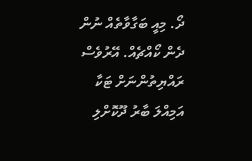ދޯ. މިއީ ބަގާވާތެއް ނުން ދެން ކޯއްޗެއް. އޭރުވެސް ރައްޔިތުންނަށް ޓަކާ އަމިއްލަ ބާރު ދޫކޮށްލި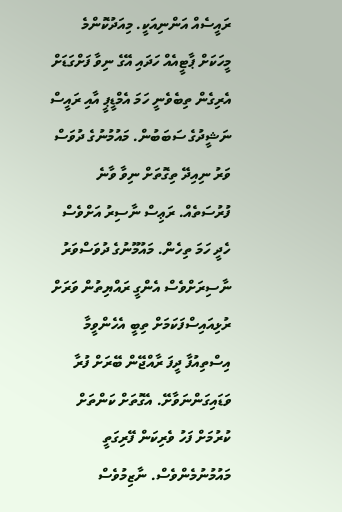ރައީސެއް އަންނިއަކީ. މިއަދުކޮންމެ މީހަކަށް ޕާޓީއެއް ހަދައި އޭގެ ނިވާ ފަށްގަޑަށް އެރިގެން ތިބެވެނީ ހަމަ އެމްޑީޕީ އާއި ރައީސް ނަޝީދުގެ ސަބަބުން. މައުމުނުގެ ދުވަސް ވަރު ނިއިދޭ ތިގޮތަށް ނިވާ ވާނެ ފުރުސަތެއް. ރަޢިސް ނާސިރު އަށްވެސް ހެދީ ހަމަ ތިހެން. މައުމޫނުގެ ދުވަސްވަރު ނާސިރަށްވެސް އެންގީ ރައްޔިތުން ވަރަށް ރުޅިއައިސްފަކަމަށް ތިބީ އެހެންވީމާ އިސްތިއުފާ ދީފަ ރާއްޖޭން ބޭރަށް ފުރާ ވަޑައިގަންނަވާށޭ. އެގޮތަށް ކަންތަށް ކުރުމަށް ފަހު ވެރިކަން ފޭރިގަތީ މައުމުނުމެންވެސް. ނާޒިމުވެސް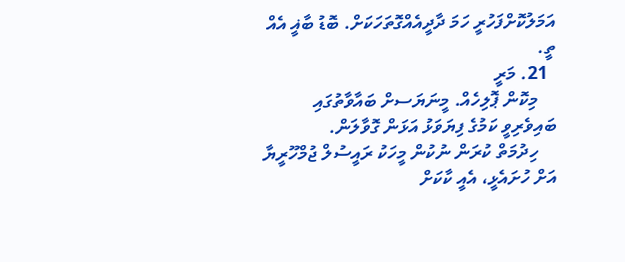އަމަލުކޮށްފަހުރީ ހަމަ ދާދީއެއްގޮތަހަކަށް. ބޮޑު ބާޣީ އެއް ތީ.
  21. މަރީ
    މިކޮން ޕޮލިހެއް. މީނަޔަސށް ބައާވާތުގައި ބައިވެރިވީ ކަމުގެ ފިޔަވަޅު އަޅަން ގޮވާލަން.
    ހިދުމަތް ކުރަން ނުކުން މީހަކު ރައީސުލް ޖުމްހޫރީޔާ އަށް ހުށައެޅީ، އެއީ ކާކަށް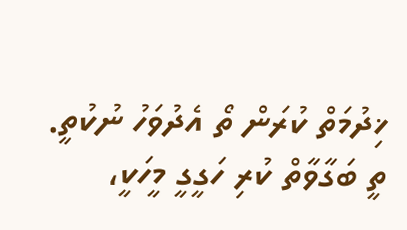ޚިދުމަތް ކުރަން ތޯ އެދުވަހު ނުކުތީ. ތީ ބަގާވާތް ކުރި ހަގީގީ މީހަކީ،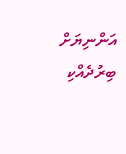އަންނިޔަށް ބިރުދެއްކި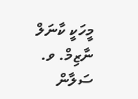މީހަކީ ކާނަލް ނާޒިމް. ވ. ސަލާން